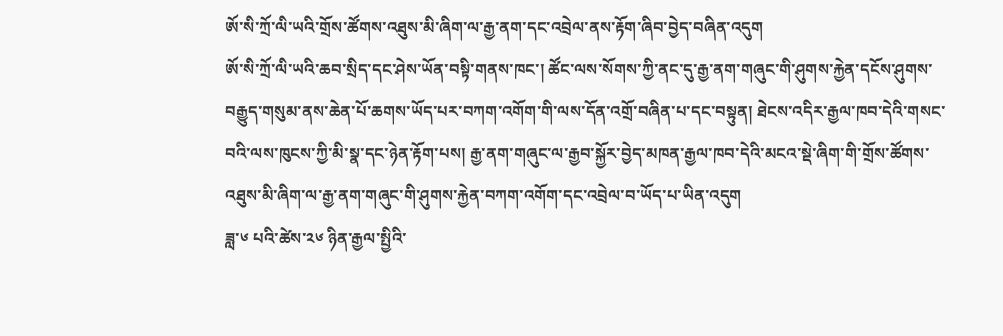ཨོ་སི་ཀྲོ་ལི་ཡའི་གྲོས་ཚོགས་འཐུས་མི་ཞིག་ལ་རྒྱ་ནག་དང་འབྲེལ་ནས་རྟོག་ཞིབ་བྱེད་བཞིན་འདུག
ཨོ་སི་ཀྲོ་ལི་ཡའི་ཆབ་སྲིད་དང་ཤེས་ཡོན་བསྟི་གནས་ཁང་། ཚོང་ལས་སོགས་ཀྱི་ནང་དུ་རྒྱ་ནག་གཞུང་གི་ཤུགས་རྐྱེན་དངོས་ཤུགས་བརྒྱུད་གསུམ་ནས་ཆེན་པོ་ཆགས་ཡོད་པར་བཀག་འགོག་གི་ལས་དོན་འགྲོ་བཞིན་པ་དང་བསྟུན། ཐེངས་འདིར་རྒྱལ་ཁབ་དེའི་གསང་བའི་ལས་ཁུངས་ཀྱི་མི་སྣ་དང་ཉེན་རྟོག་པས། རྒྱ་ནག་གཞུང་ལ་རྒྱབ་སྐྱོར་བྱེད་མཁན་རྒྱལ་ཁབ་དེའི་མངའ་སྡེ་ཞིག་གི་གྲོས་ཚོགས་འཐུས་མི་ཞིག་ལ་རྒྱ་ནག་གཞུང་གི་ཤུགས་རྐྱེན་བཀག་འགོག་དང་འབྲེལ་བ་ཡོད་པ་ཡིན་འདུག
ཟླ་༦ པའི་ཚེས་༢༦ ཉིན་རྒྱལ་སྤྱིའི་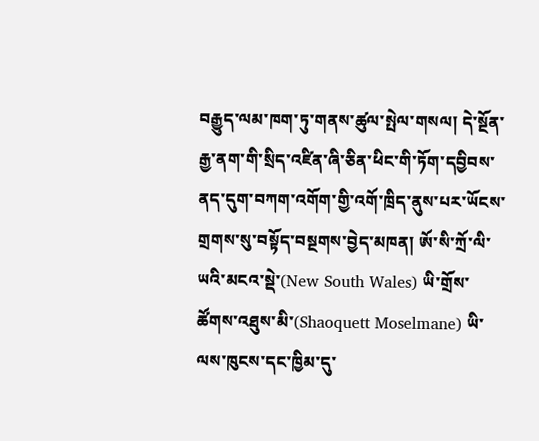བརྒྱུད་ལམ་ཁག་ཏུ་གནས་ཚུལ་སྤེལ་གསལ། དེ་སྔོན་རྒྱ་ནག་གི་སྲིད་འཛིན་ཞི་ཅིན་ཕིང་གི་ཏོག་དབྱིབས་ནད་དུག་བཀག་འགོག་གྱི་འགོ་ཁྲིད་ནུས་པར་ཡོངས་གྲགས་སུ་བསྟོད་བསྔགས་བྱེད་མཁན། ཨོ་སི་ཀྲོ་ལི་ཡའི་མངའ་སྡེ་(New South Wales) ཡི་གྲོས་ཚོགས་འཐུས་མི་(Shaoquett Moselmane) ཡི་ལས་ཁུངས་དང་ཁྱིམ་དུ་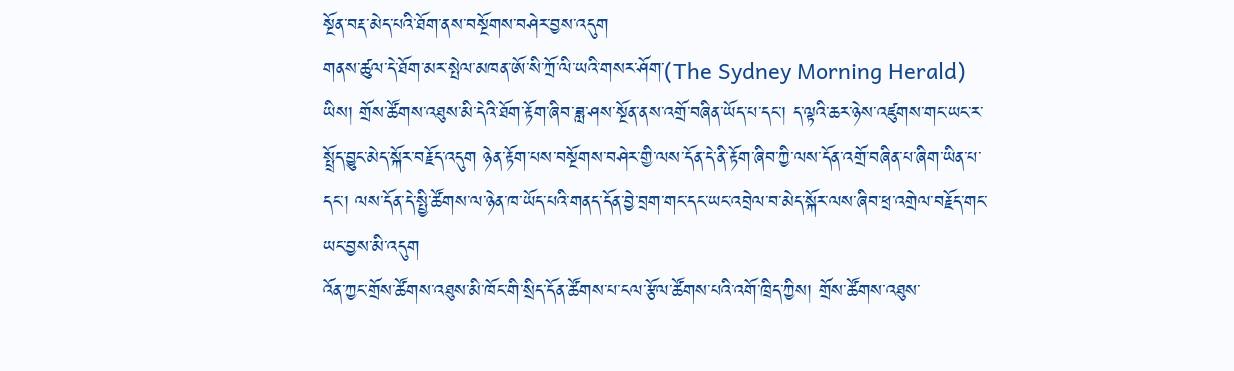སྔོན་བརྡ་མེད་པའི་ཐོག་ནས་བསྔོགས་བཤེར་བྱས་འདུག
གནས་ཚུལ་དེ་ཐོག་མར་སྤེལ་མཁན་ཨོ་སི་ཀྲོ་ལི་ཡའི་གསར་ཤོག་(The Sydney Morning Herald) ཡིས། གྲོས་ཚོགས་འཐུས་མི་དེའི་ཐོག་རྟོག་ཞིབ་ཟླ་ཤས་སྔོན་ནས་འགྲོ་བཞིན་ཡོད་པ་དང་། ད་ལྟའི་ཆར་ཉེས་འཛུགས་གང་ཡང་ར་སྤྲོད་བྱུང་མེད་སྐོར་བརྗོད་འདུག ཉེན་རྟོག་པས་བསྔོགས་བཤེར་གྱི་ལས་དོན་དེ་ནི་རྟོག་ཞིབ་ཀྱི་ལས་དོན་འགྲོ་བཞིན་པ་ཞིག་ཡིན་པ་དང་། ལས་དོན་དེ་སྤྱི་ཚོགས་ལ་ཉེན་ཁ་ཡོད་པའི་གནད་དོན་བྱེ་བྲག་གང་དང་ཡང་འབྲེལ་བ་མེད་སྐོར་ལས་ཞིབ་ཕྲ་འགྲེལ་བརྗོད་གང་ཡང་བྱས་མི་འདུག
འོན་ཀྱང་གྲོས་ཚོགས་འཐུས་མི་ཁོང་གི་སྲིད་དོན་ཚོགས་པ་ངལ་རྩོལ་ཚོགས་པའི་འགོ་ཁྲིད་ཀྱིས། གྲོས་ཚོགས་འཐུས་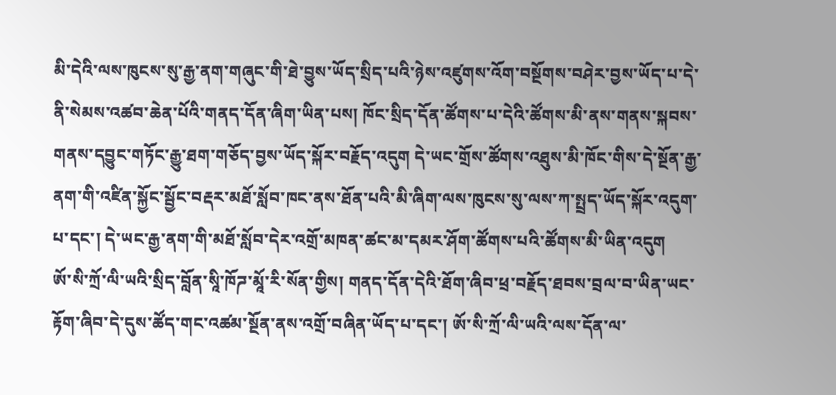མི་དེའི་ལས་ཁུངས་སུ་རྒྱ་ནག་གཞུང་གི་ཐེ་བྱུས་ཡོད་སྲིད་པའི་ཉེས་འཛུགས་འོག་བསྔོགས་བཤེར་བྱས་ཡོད་པ་དེ་ནི་སེམས་འཚབ་ཆེན་པོའི་གནད་དོན་ཞིག་ཡིན་པས། ཁོང་སྲིད་དོན་ཚོགས་པ་དེའི་ཚོགས་མི་ནས་གནས་སྐབས་གནས་དབྱུང་གཏོང་རྒྱུ་ཐག་གཅོད་བྱས་ཡོད་སྐོར་བརྗོད་འདུག དེ་ཡང་གྲོས་ཚོགས་འཐུས་མི་ཁོང་གིས་དེ་སྔོན་རྒྱ་ནག་གི་འཛིན་སྐྱོང་སྦྱོང་བརྡར་མཐོ་སློབ་ཁང་ནས་ཐོན་པའི་མི་ཞིག་ལས་ཁུངས་སུ་ལས་ཀ་སྤྲད་ཡོད་སྐོར་འདུག་པ་དང་། དེ་ཡང་རྒྱ་ནག་གི་མཐོ་སློབ་དེར་འགྲོ་མཁན་ཚང་མ་དམར་ཤོག་ཚོགས་པའི་ཚོགས་མི་ཡིན་འདུག
ཨོ་སི་ཀྲོ་ལི་ཡའི་སྲིད་བློན་སཱི་ཁོཌ་མཱོ་རི་སོན་གྱིས། གནད་དོན་དེའི་ཐོག་ཞིབ་ཕྲ་བརྗོད་ཐབས་བྲལ་བ་ཡིན་ཡང་རྟོག་ཞིབ་དེ་དུས་ཚོད་གང་འཚམ་སྔོན་ནས་འགྲོ་བཞིན་ཡོད་པ་དང་། ཨོ་སི་ཀྲོ་ལི་ཡའི་ལས་དོན་ལ་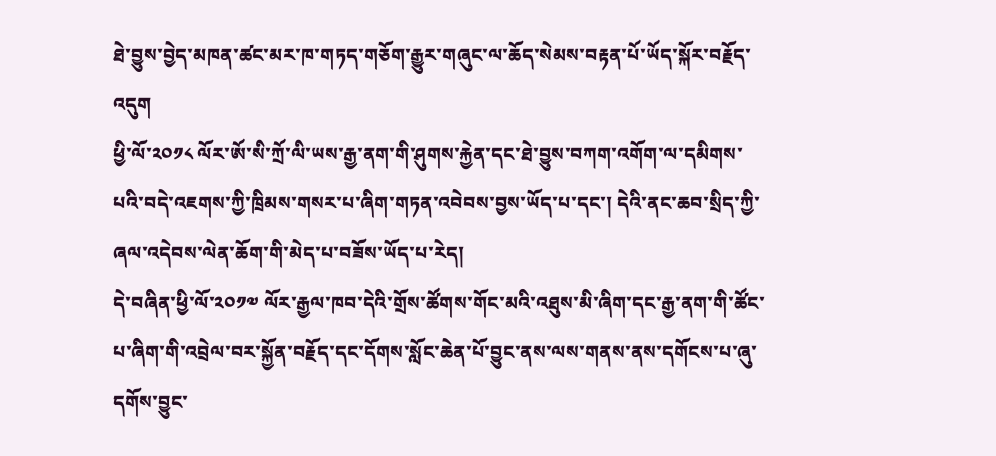ཐེ་བྱུས་བྱེད་མཁན་ཚང་མར་ཁ་གཏད་གཅོག་རྒྱུར་གཞུང་ལ་ཆོད་སེམས་བརྟན་པོ་ཡོད་སྐོར་བརྗོད་འདུག
ཕྱི་ལོ་༢༠༡༨ ལོར་ཨོ་སི་ཀྲོ་ལི་ཡས་རྒྱ་ནག་གི་ཤུགས་རྐྱེན་དང་ཐེ་བྱུས་བཀག་འགོག་ལ་དམིགས་པའི་བདེ་འཇགས་ཀྱི་ཁྲིམས་གསར་པ་ཞིག་གཏན་འབེབས་བྱས་ཡོད་པ་དང་། དེའི་ནང་ཆབ་སྲིད་ཀྱི་ཞལ་འདེབས་ལེན་ཆོག་གི་མེད་པ་བཟོས་ཡོད་པ་རེད།
དེ་བཞིན་ཕྱི་ལོ་༢༠༡༧ ལོར་རྒྱལ་ཁབ་དེའི་གྲོས་ཚོགས་གོང་མའི་འཐུས་མི་ཞིག་དང་རྒྱ་ནག་གི་ཚོང་པ་ཞིག་གི་འབྲེལ་བར་སྐྱོན་བརྗོད་དང་དོགས་སློང་ཆེན་པོ་བྱུང་ནས་ལས་གནས་ནས་དགོངས་པ་ཞུ་དགོས་བྱུང་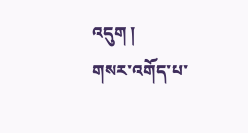འདུག །
གསར་འགོད་པ་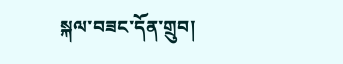སྐལ་བཟང་དོན་གྲུབ།